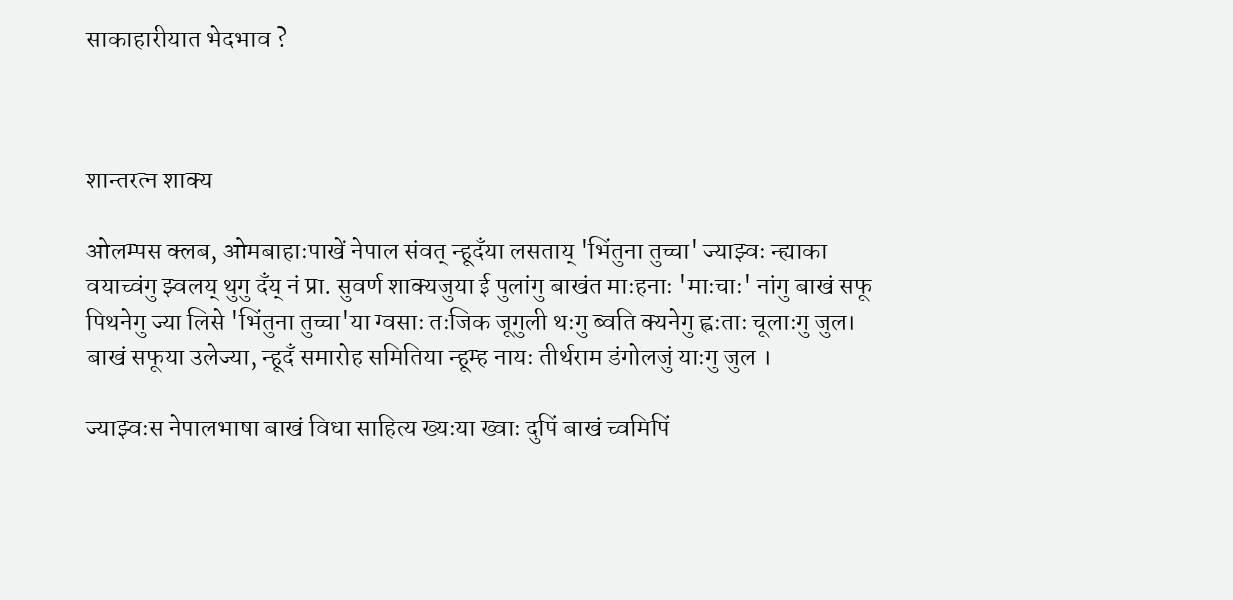साकाहारीयात भेदभाव ?



शान्तरत्न शाक्य

ओलम्पस क्लब, ओमबाहाःपाखें नेपाल संवत् न्हूदँया लसताय् 'भिंतुना तुच्चा' ज्याझ्वः न्ह्याका वयाच्वंगु झ्वलय् थुगु दँय् नं प्रा. सुवर्ण शाक्यजुया ई पुलांगु बाखंत माःहनाः 'माःचाः' नांगु बाखं सफू पिथनेगु ज्या लिसे 'भिंतुना तुच्चा'या ग्वसाः तःजिक जूगुली थःगु ब्वति क्यनेगु ह्वःताः चूलाःगु जुल। बाखं सफूया उलेज्या, न्हूदँ समारोह समितिया न्हूम्ह नायः तीर्थराम डंगोलजुं याःगु जुल ।

ज्याझ्वःस नेपालभाषा बाखं विधा साहित्य ख्यःया ख्वाः दुपिं बाखं च्वमिपिं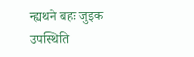न्ह्यथने बहः जुइक उपस्थिति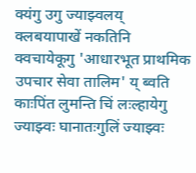क्यंगु उगु ज्याझ्वलय् क्लबयापाखें नकतिनि क्वचायेकूगु 'आधारभूत प्राथमिक उपचार सेवा तालिम' य् ब्वति काःपिंत लुमन्ति चिं लःल्हायेगु ज्याझ्वः घानातःगुलिं ज्याझ्वः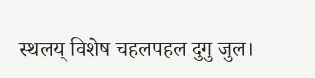स्थलय् विशेष चहलपहल दुगु जुल।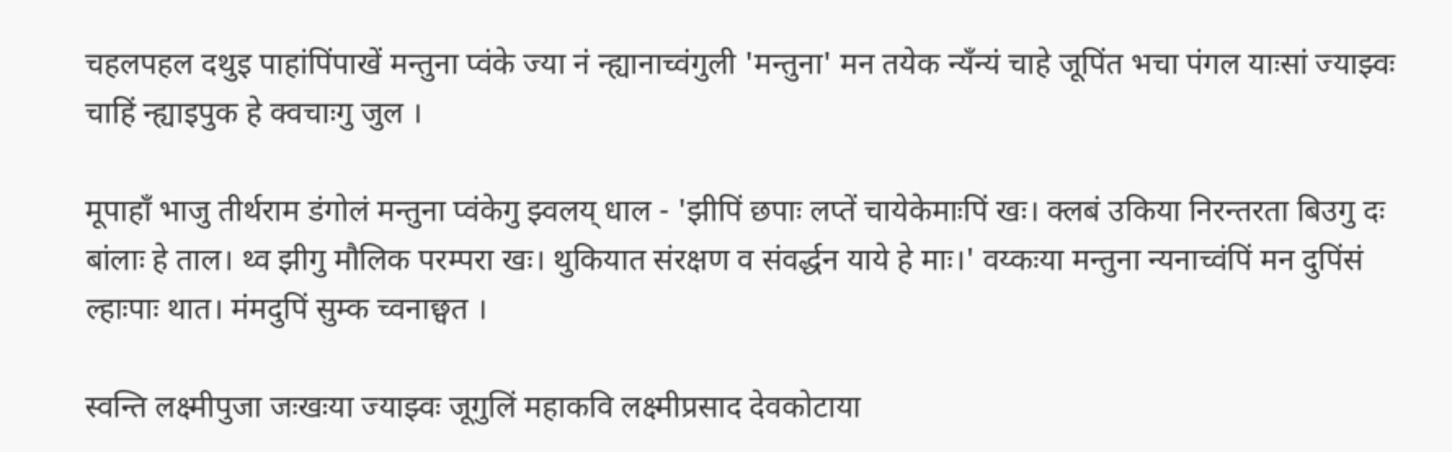चहलपहल दथुइ पाहांपिंपाखें मन्तुना प्वंके ज्या नं न्ह्यानाच्वंगुली 'मन्तुना' मन तयेक न्यँन्यं चाहे जूपिंत भचा पंगल याःसां ज्याझ्वः चाहिं न्ह्याइपुक हे क्वचाःगु जुल ।

मूपाहाँ भाजु तीर्थराम डंगोलं मन्तुना प्वंकेगु झ्वलय् धाल - 'झीपिं छपाः लप्तें चायेकेमाःपिं खः। क्लबं उकिया निरन्तरता बिउगु दः बांलाः हे ताल। थ्व झीगु मौलिक परम्परा खः। थुकियात संरक्षण व संवर्द्धन याये हे माः।' वय्कःया मन्तुना न्यनाच्वंपिं मन दुपिंसं ल्हाःपाः थात। मंमदुपिं सुम्क च्वनाछ्वत ।

स्वन्ति लक्ष्मीपुजा जःखःया ज्याझ्वः जूगुलिं महाकवि लक्ष्मीप्रसाद देवकोटाया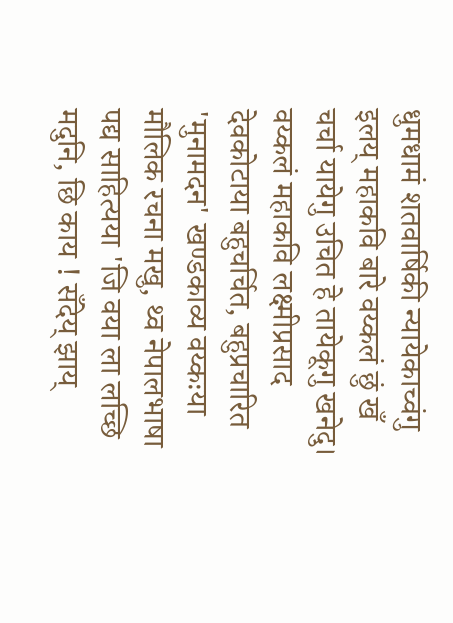धुमधामं शतवार्षिकी न्यायेकाच्वंगु इलय् महाकवि बारे वय्कलं छुं खँ चर्चा यायेगु उचित हे तायेकूगु खनेदु। वय्कलं महाकवि लक्ष्मीप्रसाद देवकोटाया बहुचर्चित, बहुप्रचारित 'मुनामदन' खण्डकाव्य वय्कःया मौलिक रचना मखु, थ्व नेपालभाषा पद्य साहित्यया 'जि वया ला लच्छि मदुनि, छि काय ! सँदेय् झाय्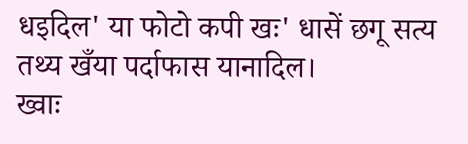धइदिल' या फोटो कपी खः' धासें छगू सत्य तथ्य खँया पर्दाफास यानादिल।
ख्वाः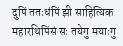दुपिं ततःधंपिं झी साहित्यिक महारथिपिंसं सः तयेगु मयाःगु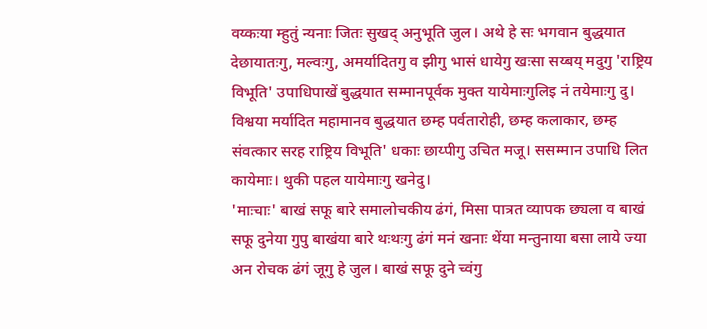वय्कःया म्हुतुं न्यनाः जितः सुखद् अनुभूति जुल। अथे हे सः भगवान बुद्धयात देछायातःगु, मल्वःगु, अमर्यादितगु व झीगु भासं धायेगु खःसा सय्बय् मदुगु 'राष्ट्रिय विभूति' उपाधिपाखें बुद्धयात सम्मानपूर्वक मुक्त यायेमाःगुलिइ नं तयेमाःगु दु। विश्वया मर्यादित महामानव बुद्धयात छम्ह पर्वतारोही, छम्ह कलाकार, छम्ह संवत्कार सरह राष्ट्रिय विभूति' धकाः छाय्पीगु उचित मजू। ससम्मान उपाधि लित कायेमाः। थुकी पहल यायेमाःगु खनेदु।
'माःचाः' बाखं सफू बारे समालोचकीय ढंगं, मिसा पात्रत व्यापक छ्यला व बाखं सफू दुनेया गुपु बाखंया बारे थःथःगु ढंगं मनं खनाः थेंया मन्तुनाया बसा लाये ज्या अन रोचक ढंगं जूगु हे जुल। बाखं सफू दुने च्वंगु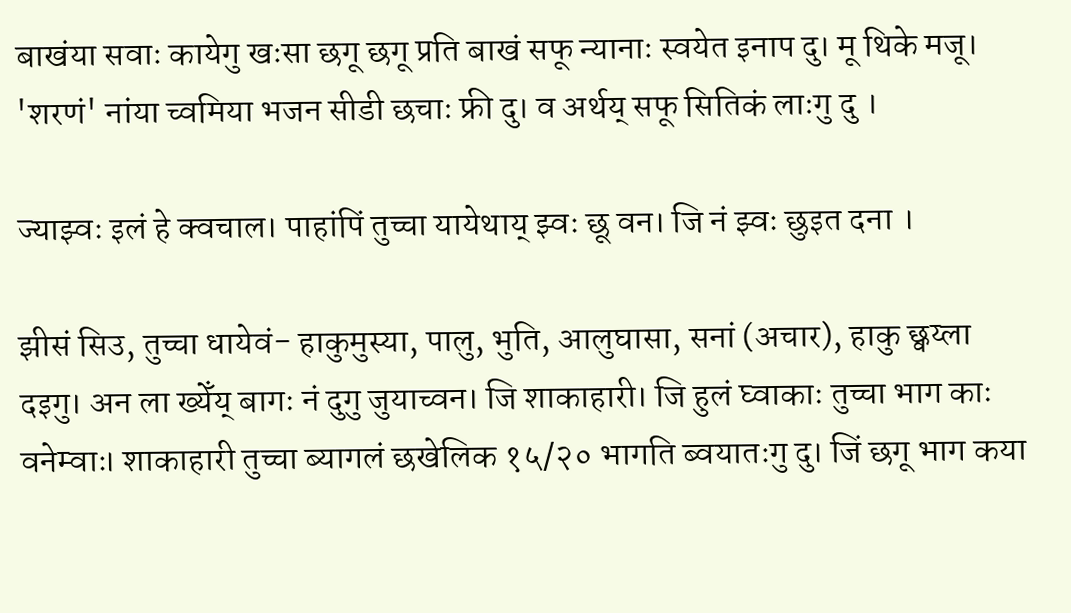बाखंया सवाः कायेगु खःसा छगू छगू प्रति बाखं सफू न्यानाः स्वयेत इनाप दु। मू थिके मजू। 'शरणं' नांया च्वमिया भजन सीडी छचाः फ्री दु। व अर्थय् सफू सितिकं लाःगु दु ।

ज्याझ्वः इलं हे क्वचाल। पाहांपिं तुच्चा यायेथाय् झ्वः छू वन। जि नं झ्वः छुइत दना ।

झीसं सिउ, तुच्चा धायेवं- हाकुमुस्या, पालु, भुति, आलुघासा, सनां (अचार), हाकु छ्वय्ला दइगु। अन ला ख्येँय् बागः नं दुगु जुयाच्वन। जि शाकाहारी। जि हुलं घ्वाकाः तुच्चा भाग काः वनेम्वाः। शाकाहारी तुच्चा ब्यागलं छखेलिक १५/२० भागति ब्वयातःगु दु। जिं छगू भाग कया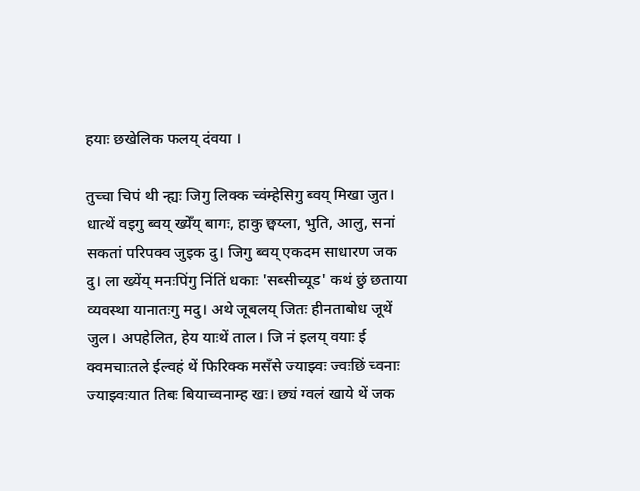हयाः छखेलिक फलय् दंवया ।

तुच्चा चिपं थी न्ह्यः जिगु लिक्क च्वंम्हेसिगु ब्वय् मिखा जुत। धात्थें वइगु ब्वय् ख्येँय् बागः, हाकु छ्वय्ला, भुति, आलु, सनां सकतां परिपक्व जुइक दु। जिगु ब्वय् एकदम साधारण जक दु। ला ख्येंय् मनःपिंगु निंतिं धकाः 'सब्सीच्यूड' कथं छुं छताया व्यवस्था यानातःगु मदु। अथे जूबलय् जितः हीनताबोध जूथें जुल। अपहेलित, हेय याःथें ताल। जि नं इलय् वयाः ई क्वमचाःतले ईल्वहं थें फिरिक्क मसँसे ज्याझ्वः ज्वःछिं च्वनाः ज्याझ्वःयात तिबः बियाच्वनाम्ह खः। छ्यं ग्वलं खाये थें जक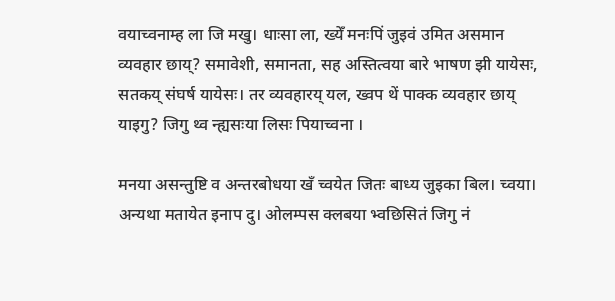वयाच्वनाम्ह ला जि मखु। धाःसा ला, ख्येँ मनःपिं जुइवं उमित असमान व्यवहार छाय्? समावेशी, समानता, सह अस्तित्वया बारे भाषण झी यायेसः, सतकय् संघर्ष यायेसः। तर व्यवहारय् यल, ख्वप थें पाक्क व्यवहार छाय् याइगु? जिगु थ्व न्ह्यसःया लिसः पियाच्वना ।

मनया असन्तुष्टि व अन्तरबोधया खँ च्वयेत जितः बाध्य जुइका बिल। च्वया। अन्यथा मतायेत इनाप दु। ओलम्पस क्लबया भ्वछिसितं जिगु नं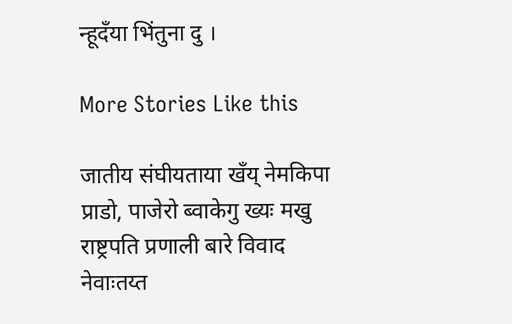न्हूदँया भिंतुना दु ।

More Stories Like this

जातीय संघीयताया खँय् नेमकिपा
प्राडो, पाजेरो ब्वाकेगु ख्यः मखु
राष्ट्रपति प्रणाली बारे विवाद
नेवाःतय्त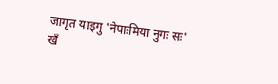जागृत याइगु 'नेपाःमिया नुगः सः'
खँ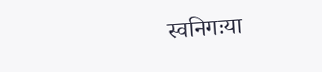स्वनिगःया